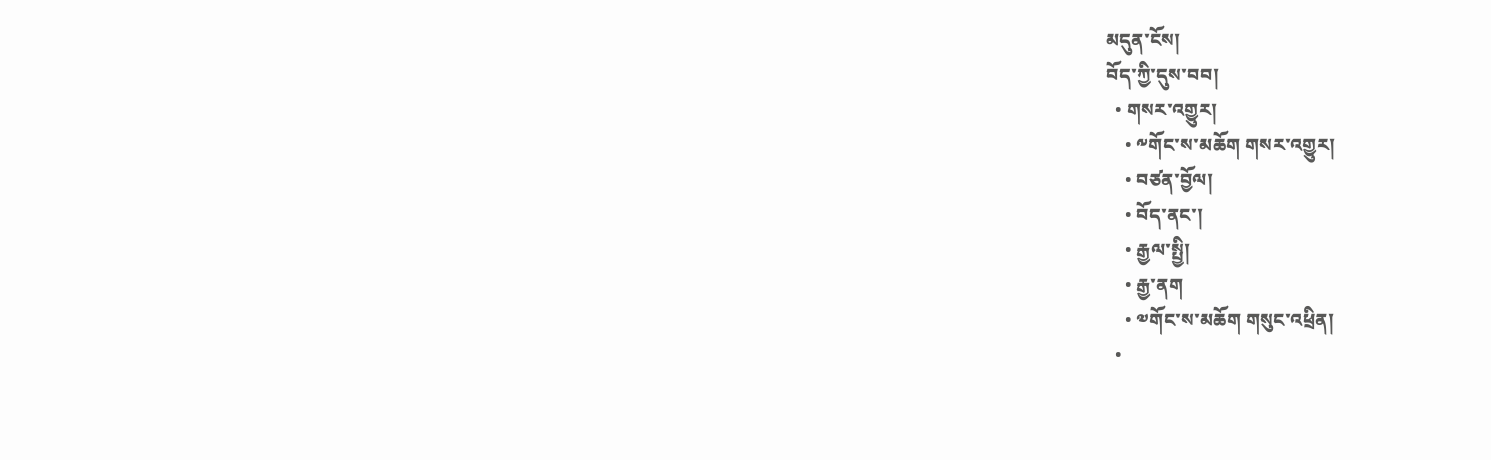མདུན་ངོས།
བོད་ཀྱི་དུས་བབ།
  • གསར་འགྱུར།
    • ༸གོང་ས་མཆོག གསར་འགྱུར།
    • བཙན་བྱོལ།
    • བོད་ནང་།
    • རྒྱལ་སྤྱི།
    • རྒྱ་ནག
    • ༧གོང་ས་མཆོག གསུང་འཕྲིན།
  •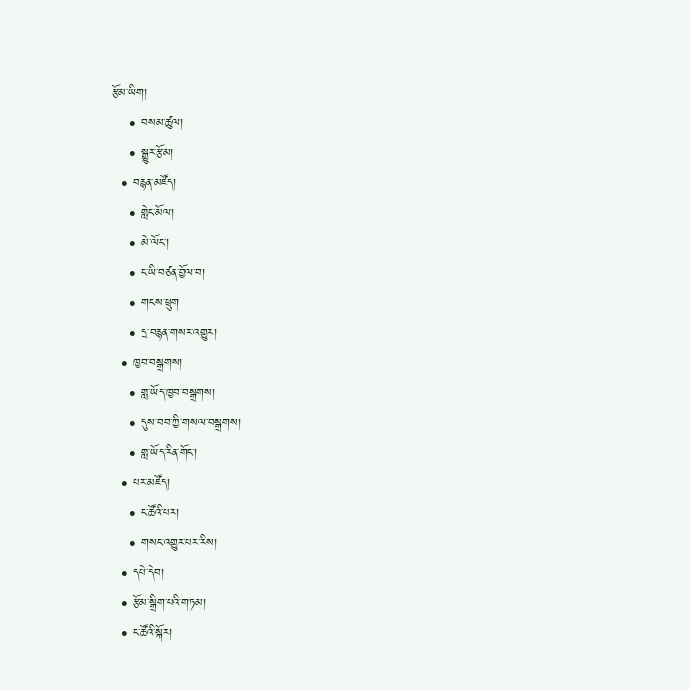རྩོམ་ཡིག།
    • བསམ་ཚུལ།
    • སྒྱུར་རྩོམ།
  • བརྙན་མཛོད།
    • གླེང་མོལ།
    • མེ་ལོང་།
    • ང་ཡི་བཙན་བྱོལ་བ།
    • གངས་ཕྲུག
    • དྲ་བརྙན་གསར་འགྱུར།
  • ཁྱབ་བསྒྲགས།
    • གླ་ཡོད་ཁྱབ་བསྒྲགས།
    • དུས་བབ་ཀྱི་གསལ་བསྒྲགས།
    • གླ་ཡོད་རིན་གོང་།
  • པར་མཛོད།
    • ང་ཚོའི་པར།
    • གསང་འགྱུར་པར་རིས།
  • དཔེ་དེབ།
  • རྩོམ་སྒྲིག་པའི་གཏམ།
  • ང་ཚོའི་སྐོར།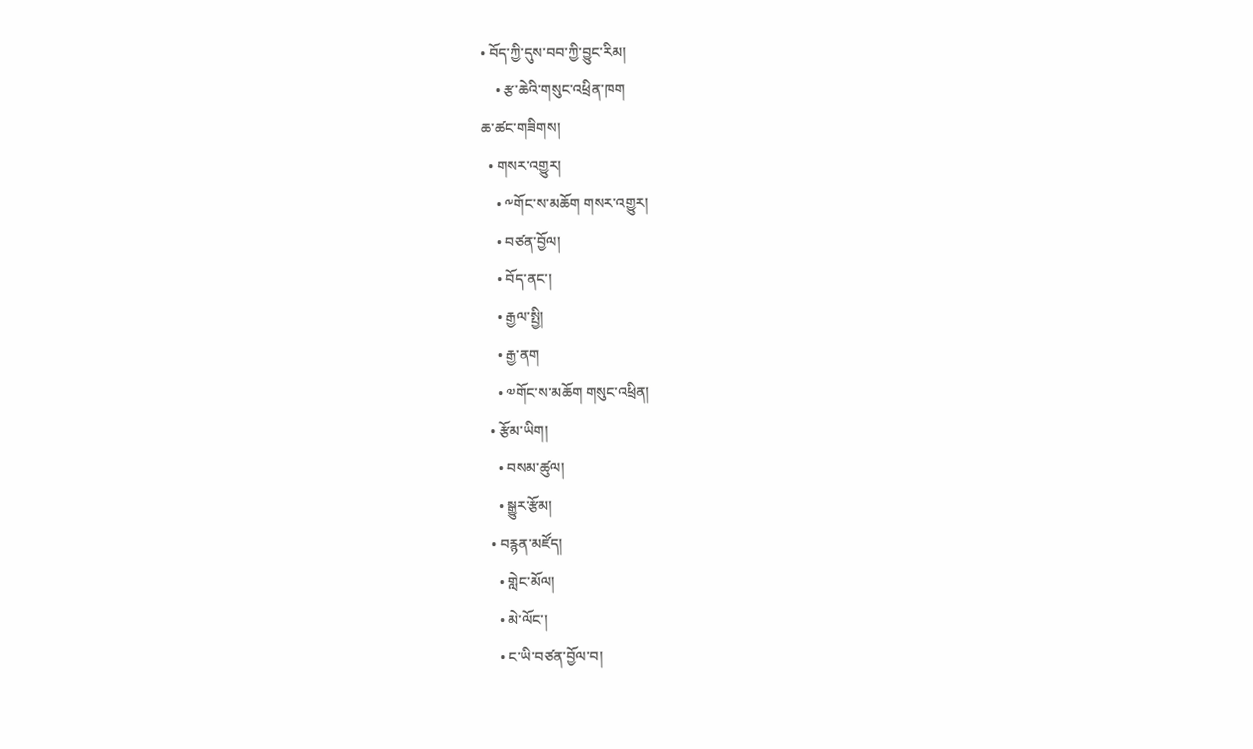• བོད་ཀྱི་དུས་བབ་ཀྱི་བྱུང་རིམ།
    • རྩ་ཆེའི་གསུང་འཕྲིན་ཁག
ཆ་ཚང་གཟིགས།
  • གསར་འགྱུར།
    • ༸གོང་ས་མཆོག གསར་འགྱུར།
    • བཙན་བྱོལ།
    • བོད་ནང་།
    • རྒྱལ་སྤྱི།
    • རྒྱ་ནག
    • ༧གོང་ས་མཆོག གསུང་འཕྲིན།
  • རྩོམ་ཡིག།
    • བསམ་ཚུལ།
    • སྒྱུར་རྩོམ།
  • བརྙན་མཛོད།
    • གླེང་མོལ།
    • མེ་ལོང་།
    • ང་ཡི་བཙན་བྱོལ་བ།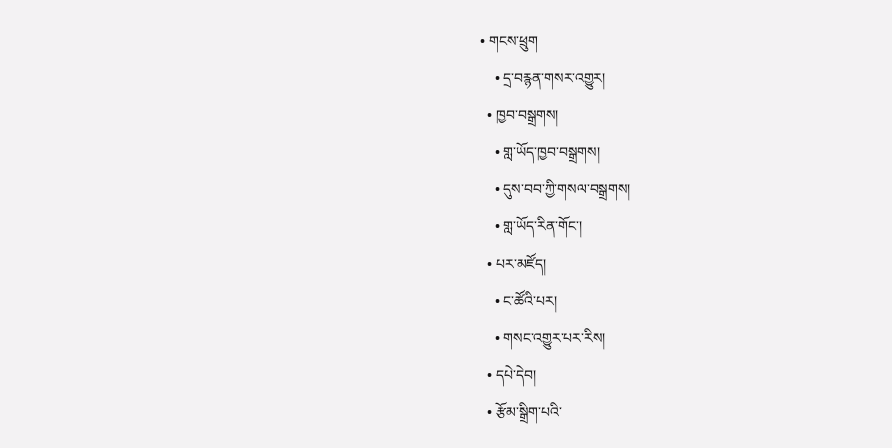• གངས་ཕྲུག
    • དྲ་བརྙན་གསར་འགྱུར།
  • ཁྱབ་བསྒྲགས།
    • གླ་ཡོད་ཁྱབ་བསྒྲགས།
    • དུས་བབ་ཀྱི་གསལ་བསྒྲགས།
    • གླ་ཡོད་རིན་གོང་།
  • པར་མཛོད།
    • ང་ཚོའི་པར།
    • གསང་འགྱུར་པར་རིས།
  • དཔེ་དེབ།
  • རྩོམ་སྒྲིག་པའི་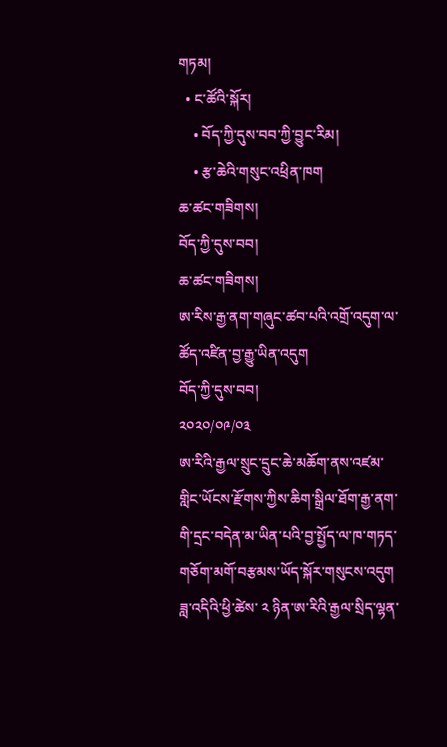གཏམ།
  • ང་ཚོའི་སྐོར།
    • བོད་ཀྱི་དུས་བབ་ཀྱི་བྱུང་རིམ།
    • རྩ་ཆེའི་གསུང་འཕྲིན་ཁག
ཆ་ཚང་གཟིགས།
བོད་ཀྱི་དུས་བབ།
ཆ་ཚང་གཟིགས།
ཨ་རིས་རྒྱ་ནག་གཞུང་ཚབ་པའི་འགྲོ་འདུག་ལ་ཚོད་འཛིན་བྱ་རྒྱུ་ཡིན་འདུག
བོད་ཀྱི་དུས་བབ།
༢༠༢༠/༠༩/༠༣
ཨ་རིའི་རྒྱལ་སྲུང་དྲུང་ཆེ་མཆོག་ནས་འཛམ་གླིང་ཡོངས་རྫོགས་ཀྱིས་ཆིག་སྒྲིལ་ཐོག་རྒྱ་ནག་གི་དྲང་བདེན་མ་ཡིན་པའི་བྱ་སྤྱོད་ལ་ཁ་གཏད་གཅོག་མགོ་བརྩམས་ཡོད་སྐོར་གསུངས་འདུག
ཟླ་འདིའི་ཕྱི་ཚེས་ ༢ ཉིན་ཨ་རིའི་རྒྱལ་སྲིད་ལྷན་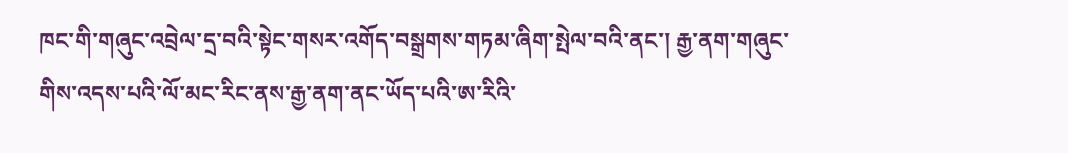ཁང་གི་གཞུང་འབྲེལ་དྲ་བའི་སྟེང་གསར་འགོད་བསྒྲགས་གཏམ་ཞིག་སྤེལ་བའི་ནང་། རྒྱ་ནག་གཞུང་གིས་འདས་པའི་ལོ་མང་རིང་ནས་རྒྱ་ནག་ནང་ཡོད་པའི་ཨ་རིའི་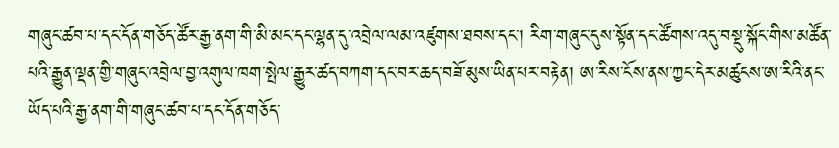གཞུང་ཚབ་པ་དང་དོན་གཅོད་ཚོར་རྒྱ་ནག་གི་མི་མང་དང་ལྷན་དུ་འབྲེལ་ལམ་འཛུགས་ཐབས་དང་། རིག་གཞུང་དུས་སྟོན་དང་ཚོགས་འདུ་བསྡུ་སྐོང་གིས་མཚོན་པའི་རྒྱུན་ལྡན་གྱི་གཞུང་འབྲེལ་བྱ་འགུལ་ཁག་སྤེལ་རྒྱུར་ཚད་བཀག་དང་བར་ཆད་བཟོ་མུས་ཡིན་པར་བརྟེན། ཨ་རིས་ངོས་ནས་ཀྱང་དེར་མཚུངས་ཨ་རིའི་ནང་ཡོད་པའི་རྒྱ་ནག་གི་གཞུང་ཚབ་པ་དང་དོན་གཅོད་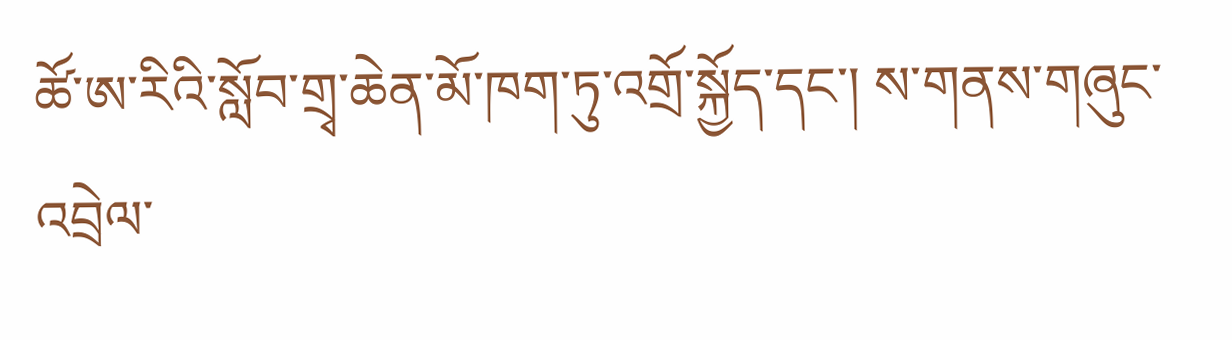ཚོ་ཨ་རིའི་སློབ་གྲྭ་ཆེན་མོ་ཁག་ཏུ་འགྲོ་སྐྱོད་དང་། ས་གནས་གཞུང་འབྲེལ་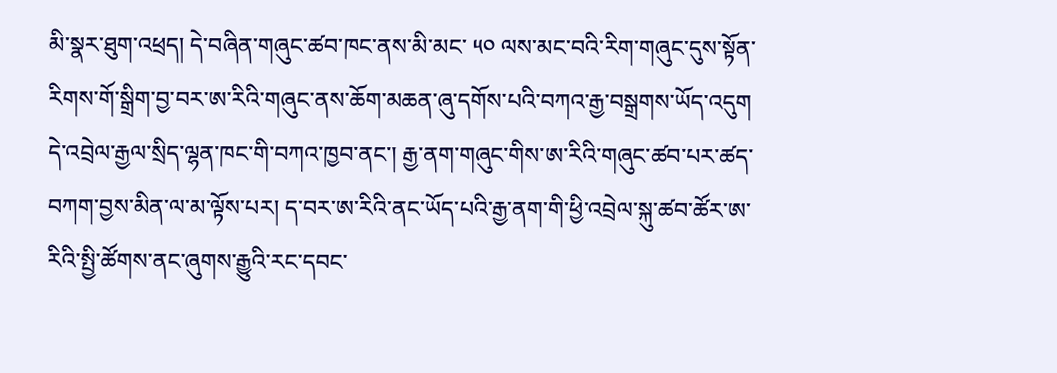མི་སྣར་ཐུག་འཕྲད། དེ་བཞིན་གཞུང་ཚབ་ཁང་ནས་མི་མང་ ༥༠ ལས་མང་བའི་རིག་གཞུང་དུས་སྟོན་རིགས་གོ་སྒྲིག་བྱ་བར་ཨ་རིའི་གཞུང་ནས་ཆོག་མཆན་ཞུ་དགོས་པའི་བཀའ་རྒྱ་བསྒྲགས་ཡོད་འདུག
དེ་འབྲེལ་རྒྱལ་སྲིད་ལྷན་ཁང་གི་བཀའ་ཁྱབ་ནང་། རྒྱ་ནག་གཞུང་གིས་ཨ་རིའི་གཞུང་ཚབ་པར་ཚད་བཀག་བྱས་མིན་ལ་མ་ལྟོས་པར། ད་བར་ཨ་རིའི་ནང་ཡོད་པའི་རྒྱ་ནག་གི་ཕྱི་འབྲེལ་སྐུ་ཚབ་ཚོར་ཨ་རིའི་སྤྱི་ཚོགས་ནང་ཞུགས་རྒྱུའི་རང་དབང་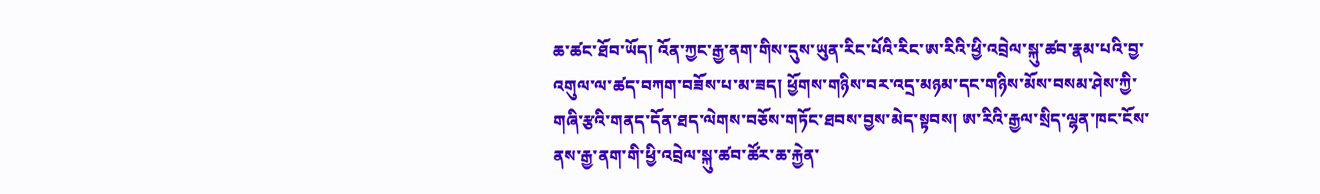ཆ་ཚང་ཐོབ་ཡོད། འོན་ཀྱང་རྒྱ་ནག་གིས་དུས་ཡུན་རིང་པོའི་རིང་ཨ་རིའི་ཕྱི་འབྲེལ་སྐུ་ཚབ་རྣམ་པའི་བྱ་འགུལ་ལ་ཚད་བཀག་བཟོས་པ་མ་ཟད། ཕྱོགས་གཉིས་བར་འདྲ་མཉམ་དང་གཉིས་མོས་བསམ་ཤེས་ཀྱི་གཞི་རྩའི་གནད་དོན་ཐད་ལེགས་བཅོས་གཏོང་ཐབས་བྱས་མེད་སྟབས། ཨ་རིའི་རྒྱལ་སྲིད་ལྷན་ཁང་ངོས་ནས་རྒྱ་ནག་གི་ཕྱི་འབྲེལ་སྐུ་ཚབ་ཚོར་ཆ་རྐྱེན་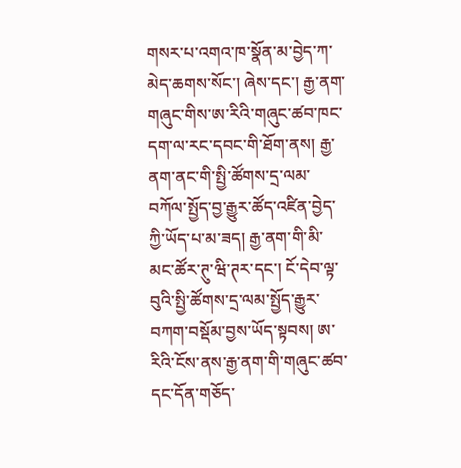གསར་པ་འགའ་ཁ་སྣོན་མ་བྱེད་ཀ་མེད་ཆགས་སོང་། ཞེས་དང་། རྒྱ་ནག་གཞུང་གིས་ཨ་རིའི་གཞུང་ཚབ་ཁང་དག་ལ་རང་དབང་གི་ཐོག་ནས། རྒྱ་ནག་ནང་གི་སྤྱི་ཚོགས་དྲ་ལམ་བཀོལ་སྤྱོད་བྱ་རྒྱུར་ཚོད་འཛིན་བྱེད་ཀྱི་ཡོད་པ་མ་ཟད། རྒྱ་ནག་གི་མི་མང་ཚོར་ཊུ་ཝི་ཊར་དང་། ངོ་དེབ་ལྟ་བུའི་སྤྱི་ཚོགས་དྲ་ལམ་སྤྱོད་རྒྱུར་བཀག་བསྡོམ་བྱས་ཡོད་སྟབས། ཨ་རིའི་ངོས་ནས་རྒྱ་ནག་གི་གཞུང་ཚབ་དང་དོན་གཅོད་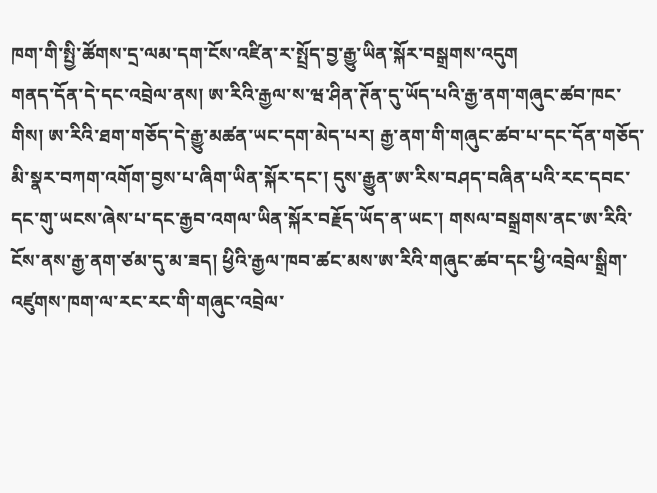ཁག་གི་སྤྱི་ཚོགས་དྲ་ལམ་དག་ངོས་འཛིན་ར་སྤྲོད་བྱ་རྒྱུ་ཡིན་སྐོར་བསྒྲགས་འདུག
གནད་དོན་དེ་དང་འབྲེལ་ནས། ཨ་རིའི་རྒྱལ་ས་ཝ་ཤིན་ཊོན་དུ་ཡོད་པའི་རྒྱ་ནག་གཞུང་ཚབ་ཁང་གིས། ཨ་རིའི་ཐག་གཅོད་དེ་རྒྱུ་མཚན་ཡང་དག་མེད་པར། རྒྱ་ནག་གི་གཞུང་ཚབ་པ་དང་དོན་གཅོད་མི་སྣར་བཀག་འགོག་བྱས་པ་ཞིག་ཡིན་སྐོར་དང་། དུས་རྒྱུན་ཨ་རིས་བཤད་བཞིན་པའི་རང་དབང་དང་གུ་ཡངས་ཞེས་པ་དང་རྒྱབ་འགལ་ཡིན་སྐོར་བརྗོད་ཡོད་ན་ཡང་། གསལ་བསྒྲགས་ནང་ཨ་རིའི་ངོས་ནས་རྒྱ་ནག་ཙམ་དུ་མ་ཟད། ཕྱིའི་རྒྱལ་ཁབ་ཚང་མས་ཨ་རིའི་གཞུང་ཚབ་དང་ཕྱི་འབྲེལ་སྒྲིག་འཛུགས་ཁག་ལ་རང་རང་གི་གཞུང་འབྲེལ་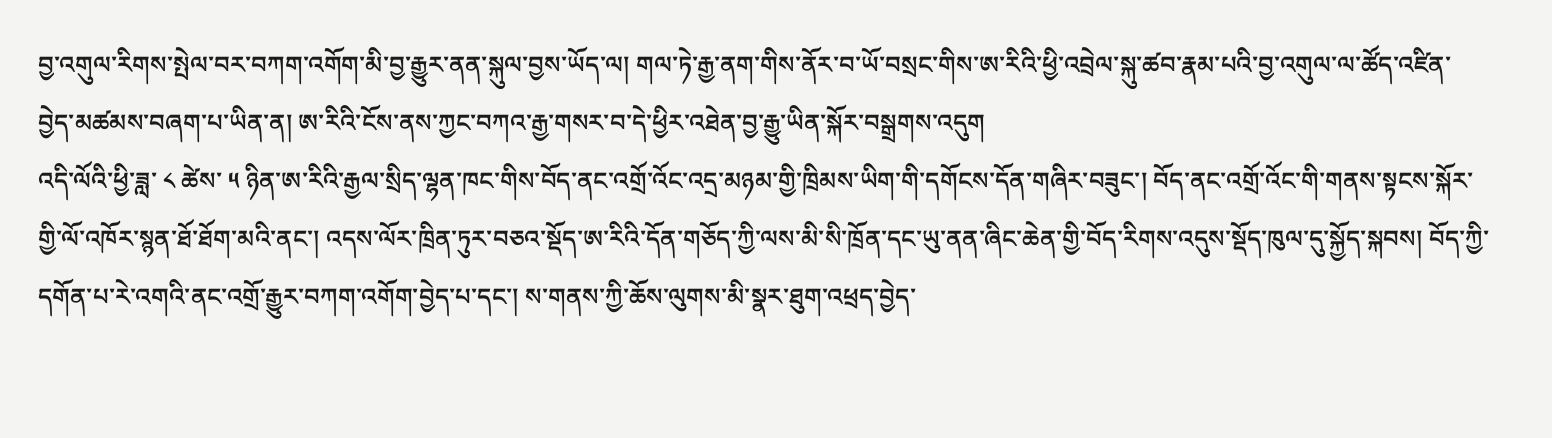བྱ་འགུལ་རིགས་སྤེལ་བར་བཀག་འགོག་མི་བྱ་རྒྱུར་ནན་སྐུལ་བྱས་ཡོད་ལ། གལ་ཏེ་རྒྱ་ནག་གིས་ནོར་བ་ཡོ་བསྲང་གིས་ཨ་རིའི་ཕྱི་འབྲེལ་སྐུ་ཚབ་རྣམ་པའི་བྱ་འགུལ་ལ་ཚོད་འཛིན་བྱེད་མཚམས་བཞག་པ་ཡིན་ན། ཨ་རིའི་ངོས་ནས་ཀྱང་བཀའ་རྒྱ་གསར་བ་དེ་ཕྱིར་འཐེན་བྱ་རྒྱུ་ཡིན་སྐོར་བསྒྲགས་འདུག
འདི་ལོའི་ཕྱི་ཟླ་ ༨ ཚེས་ ༥ ཉིན་ཨ་རིའི་རྒྱལ་སྲིད་ལྷན་ཁང་གིས་བོད་ནང་འགྲོ་འོང་འདྲ་མཉམ་གྱི་ཁྲིམས་ཡིག་གི་དགོངས་དོན་གཞིར་བཟུང་། བོད་ནང་འགྲོ་འོང་གི་གནས་སྟངས་སྐོར་གྱི་ལོ་འཁོར་སྙན་ཐོ་ཐོག་མའི་ནང་། འདས་ལོར་ཁྲིན་ཏུར་བཅའ་སྡོད་ཨ་རིའི་དོན་གཅོད་ཀྱི་ལས་མི་སི་ཁྲོན་དང་ཡུ་ནན་ཞིང་ཆེན་གྱི་བོད་རིགས་འདུས་སྡོད་ཁུལ་དུ་སྐྱོད་སྐབས། བོད་ཀྱི་དགོན་པ་རེ་འགའི་ནང་འགྲོ་རྒྱུར་བཀག་འགོག་བྱེད་པ་དང་། ས་གནས་ཀྱི་ཆོས་ལུགས་མི་སྣར་ཐུག་འཕྲད་བྱེད་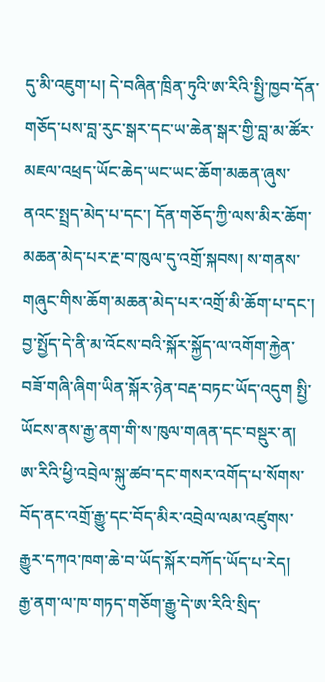དུ་མི་འཇུག་པ། དེ་བཞིན་ཁྲིན་ཏུའི་ཨ་རིའི་སྤྱི་ཁྱབ་དོན་གཅོད་པས་བླ་རུང་སྒར་དང་ཡ་ཆེན་སྒར་གྱི་བླ་མ་ཚོར་མཇལ་འཕྲད་ཡོང་ཆེད་ཡང་ཡང་ཆོག་མཆན་ཞུས་ནའང་སྤྲད་མེད་པ་དང་། དོན་གཅོད་ཀྱི་ལས་མིར་ཆོག་མཆན་མེད་པར་རྔ་བ་ཁུལ་དུ་འགྲོ་སྐབས། ས་གནས་གཞུང་གིས་ཆོག་མཆན་མེད་པར་འགྲོ་མི་ཆོག་པ་དང་། བྱ་སྤྱོད་དེ་ནི་མ་འོངས་བའི་སྐོར་སྐྱོད་ལ་འགོག་རྐྱེན་བཟོ་གཞི་ཞིག་ཡིན་སྐོར་ཉེན་བརྡ་བཏང་ཡོད་འདུག སྤྱི་ཡོངས་ནས་རྒྱ་ནག་གི་ས་ཁུལ་གཞན་དང་བསྡུར་ན། ཨ་རིའི་ཕྱི་འབྲེལ་སྐུ་ཚབ་དང་གསར་འགོད་པ་སོགས་བོད་ནང་འགྲོ་རྒྱུ་དང་བོད་མིར་འབྲེལ་ལམ་འཛུགས་རྒྱུར་དཀའ་ཁག་ཆེ་བ་ཡོད་སྐོར་བཀོད་ཡོད་པ་རེད།
རྒྱ་ནག་ལ་ཁ་གཏད་གཅོག་རྒྱུ་དེ་ཨ་རིའི་སྲིད་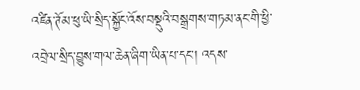འཛིན་ཊོམ་ཕུ་ཡི་སྲིད་སྐྱོང་འོས་བསྡུའི་བསྒྲགས་གཏམ་ནང་གི་ཕྱི་འབྲེལ་སྲིད་བྱུས་གལ་ཆེན་ཞིག་ཡིན་པ་དང་། འདས་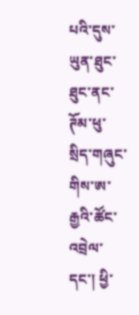པའི་དུས་ཡུན་ཐུང་ཐུང་ནང་ཊོམ་ཕུ་སྲིད་གཞུང་གིས་ཨ་རྒྱའི་ཚོང་འབྲེལ་དང་། ཕྱི་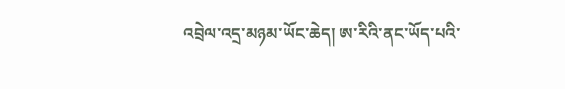འབྲེལ་འདྲ་མཉམ་ཡོང་ཆེད། ཨ་རིའི་ནང་ཡོད་པའི་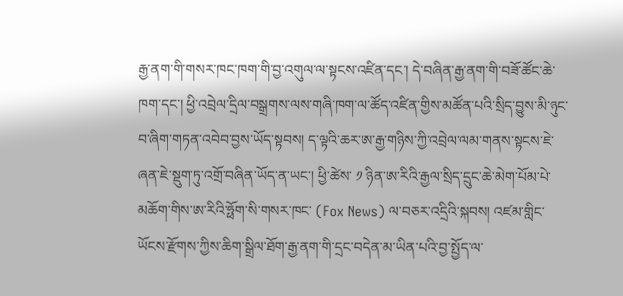རྒྱ་ནག་གི་གསར་ཁང་ཁག་གི་བྱ་འགུལ་ལ་སྟངས་འཛིན་དང་། དེ་བཞིན་རྒྱ་ནག་གི་བཟོ་ཚོང་ཆེ་ཁག་དང་། ཕྱི་འབྲེལ་དྲིལ་བསྒྲགས་ལས་གཞི་ཁག་ལ་ཚོད་འཛིན་གྱིས་མཚོན་པའི་སྲིད་བྱུས་མི་ཉུང་བ་ཞིག་གཏན་འབེབ་བྱས་ཡོད་སྟབས། ད་ལྟའི་ཆར་ཨ་རྒྱ་གཉིས་ཀྱི་འབྲེལ་ལམ་གནས་སྟངས་ཇེ་ཞན་ཇེ་སྡུག་ཏུ་འགྲོ་བཞིན་ཡོད་ན་ཡང་། ཕྱི་ཚེས་ ༡ ཉིན་ཨ་རིའི་རྒྱལ་སྲིད་དྲུང་ཆེ་མེག་པོམ་པེ་མཆོག་གིས་ཨ་རིའི་ཧྥོག་སི་གསར་ཁང་ (Fox News) ལ་བཅར་འདྲིའི་སྐབས། འཛམ་གླིང་ཡོངས་རྫོགས་ཀྱིས་ཆིག་སྒྲིལ་ཐོག་རྒྱ་ནག་གི་དྲང་བདེན་མ་ཡིན་པའི་བྱ་སྤྱོད་ལ་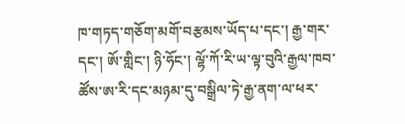ཁ་གཏད་གཅོག་མགོ་བརྩམས་ཡོད་པ་དང་། རྒྱ་གར་དང་། ཨོ་གླིང་། ཉི་ཧོང་། ལྷོ་ཀོ་རི་ཡ་ལྟ་བུའི་རྒྱལ་ཁབ་ཚོས་ཨ་རི་དང་མཉམ་དུ་བསྒྲིལ་ཏེ་རྒྱ་ནག་ལ་ཕར་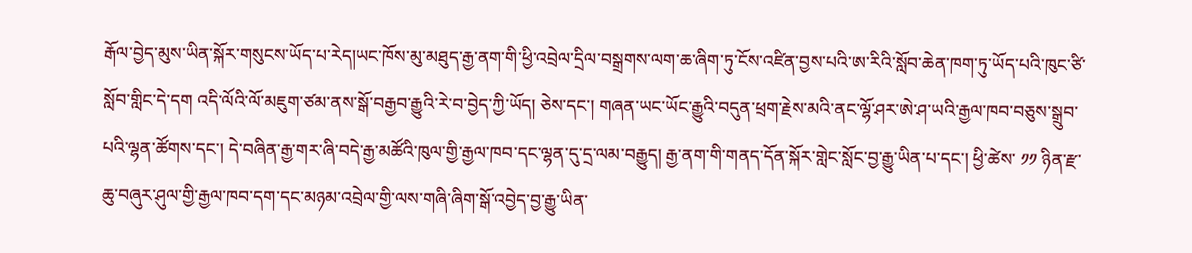རྒོལ་བྱེད་མུས་ཡིན་སྐོར་གསུངས་ཡོད་པ་རེད།ཡང་ཁོས་མུ་མཐུད་རྒྱ་ནག་གི་ཕྱི་འབྲེལ་དྲིལ་བསྒྲགས་ལག་ཆ་ཞིག་ཏུ་ངོས་འཛིན་བྱས་པའི་ཨ་རིའི་སློབ་ཆེན་ཁག་ཏུ་ཡོད་པའི་ཁུང་ཙི་སློབ་གླིང་དེ་དག འདི་ལོའི་ལོ་མཇུག་ཙམ་ནས་སྒོ་བརྒྱབ་རྒྱུའི་རེ་བ་བྱེད་ཀྱི་ཡོད། ཅེས་དང་། གཞན་ཡང་ཡོང་རྒྱུའི་བདུན་ཕྲག་རྗེས་མའི་ནང་ལྷོ་ཤར་ཨེ་ཤ་ཡའི་རྒྱལ་ཁབ་བཅུས་སྒྲུབ་པའི་ལྷན་ཚོགས་དང་། དེ་བཞིན་རྒྱ་གར་ཞི་བདེ་རྒྱ་མཚོའི་ཁུལ་གྱི་རྒྱལ་ཁབ་དང་ལྷན་དུ་དྲ་ལམ་བརྒྱུད། རྒྱ་ནག་གི་གནད་དོན་སྐོར་གླེང་སློང་བྱ་རྒྱུ་ཡིན་པ་དང་། ཕྱི་ཚེས་ ༡༡ ཉིན་རྫ་ཆུ་བཞུར་ཤུལ་གྱི་རྒྱལ་ཁབ་དག་དང་མཉམ་འབྲེལ་གྱི་ལས་གཞི་ཞིག་སྒོ་འབྱེད་བྱ་རྒྱུ་ཡིན་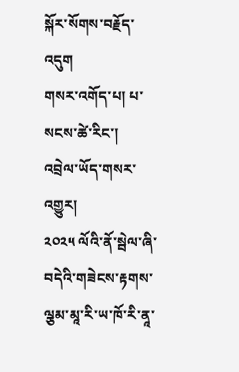སྐོར་སོགས་བརྗོད་འདུག
གསར་འགོད་པ། པ་སངས་ཚེ་རིང་།
འབྲེལ་ཡོད་གསར་འགྱུར།
༢༠༢༥ ལོའི་ནོ་སྦེལ་ཞི་བདེའི་གཟེངས་རྟགས་ལྕམ་མཱ་རི་ཡ་ཁོ་རི་ནཱ་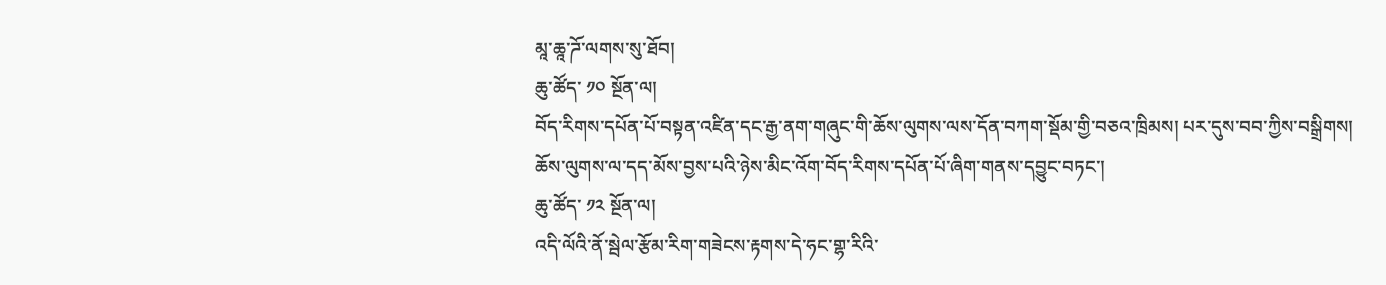མཱ་ཆཱ་ཌོ་ལགས་སུ་ཐོབ།
ཆུ་ཚོད་ ༡༠ སྔོན་ལ།
བོད་རིགས་དཔོན་པོ་བསྟན་འཛིན་དང་རྒྱ་ནག་གཞུང་གི་ཆོས་ལུགས་ལས་དོན་བཀག་སྡོམ་གྱི་བཅའ་ཁྲིམས། པར་དུས་བབ་ཀྱིས་བསྒྲིགས།
ཆོས་ལུགས་ལ་དད་མོས་བྱས་པའི་ཉེས་མིང་འོག་བོད་རིགས་དཔོན་པོ་ཞིག་གནས་དབྱུང་བཏང་།
ཆུ་ཚོད་ ༡༢ སྔོན་ལ།
འདི་ལོའི་ནོ་སྦེལ་རྩོམ་རིག་གཟེངས་རྟགས་དེ་ཧང་གྷ་རིའི་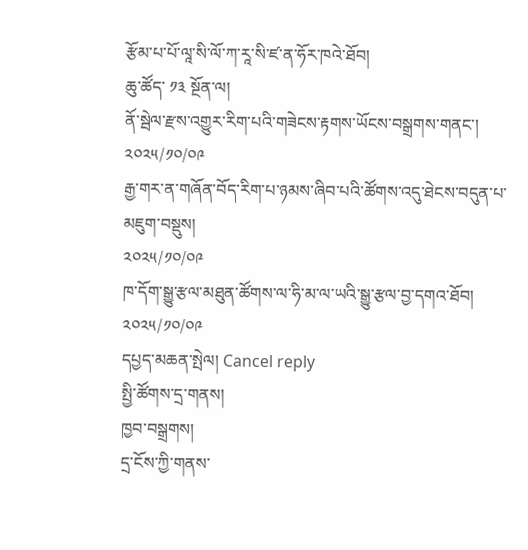རྩོམ་པ་པོ་ལཱ་སི་ལོ་ཀ་རཱ་སི་ཛ་ན་ཧོར་ཁའེ་ཐོབ།
ཆུ་ཚོད་ ༡༣ སྔོན་ལ།
ནོ་སྦེལ་རྫས་འགྱུར་རིག་པའི་གཟེངས་རྟགས་ཡོངས་བསྒྲགས་གནང་།
༢༠༢༥/༡༠/༠༩
རྒྱ་གར་ན་གཞོན་བོད་རིག་པ་ཉམས་ཞིབ་པའི་ཚོགས་འདུ་ཐེངས་བདུན་པ་མཇུག་བསྡུས།
༢༠༢༥/༡༠/༠༩
ཁ་དོག་སྒྱུ་རྩལ་མཐུན་ཚོགས་ལ་ཧི་མ་ལ་ཡའི་སྒྱུ་རྩལ་བྱ་དགའ་ཐོབ།
༢༠༢༥/༡༠/༠༩
དཔྱད་མཆན་སྤེལ། Cancel reply
སྤྱི་ཚོགས་དྲ་གནས།
ཁྱབ་བསྒྲགས།
དྲ་ངོས་ཀྱི་གནས་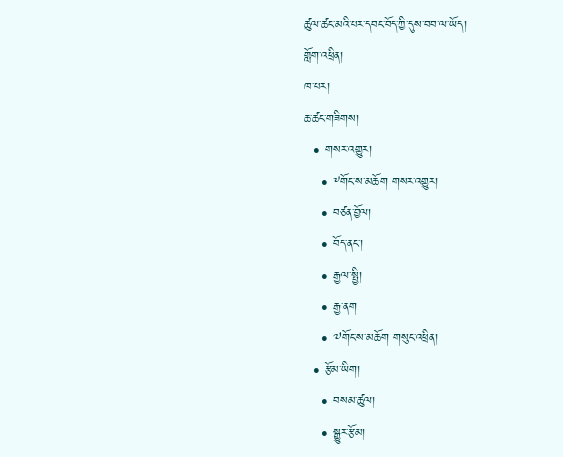ཚུལ་ཚང་མའི་པར་དབང་བོད་ཀྱི་དུས་བབ་ལ་ཡོད།
གློག་འཕྲིན།
ཁ་པར།
ཆ་ཚང་གཟིགས།
  • གསར་འགྱུར།
    • ༸གོང་ས་མཆོག གསར་འགྱུར།
    • བཙན་བྱོལ།
    • བོད་ནང་།
    • རྒྱལ་སྤྱི།
    • རྒྱ་ནག
    • ༧གོང་ས་མཆོག གསུང་འཕྲིན།
  • རྩོམ་ཡིག།
    • བསམ་ཚུལ།
    • སྒྱུར་རྩོམ།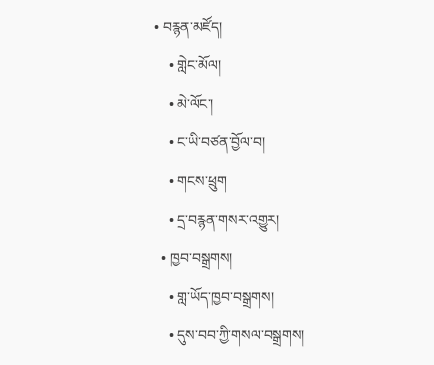• བརྙན་མཛོད།
    • གླེང་མོལ།
    • མེ་ལོང་།
    • ང་ཡི་བཙན་བྱོལ་བ།
    • གངས་ཕྲུག
    • དྲ་བརྙན་གསར་འགྱུར།
  • ཁྱབ་བསྒྲགས།
    • གླ་ཡོད་ཁྱབ་བསྒྲགས།
    • དུས་བབ་ཀྱི་གསལ་བསྒྲགས།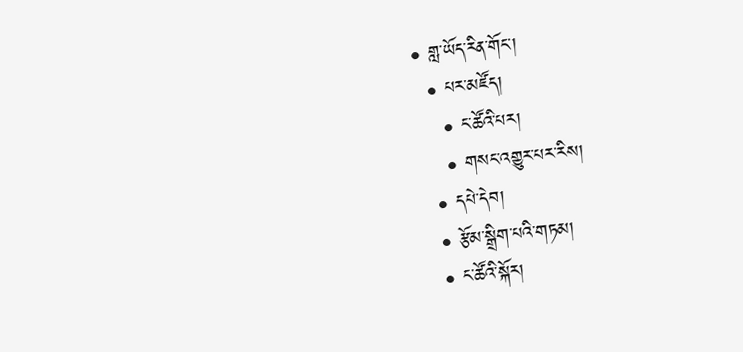• གླ་ཡོད་རིན་གོང་།
  • པར་མཛོད།
    • ང་ཚོའི་པར།
    • གསང་འགྱུར་པར་རིས།
  • དཔེ་དེབ།
  • རྩོམ་སྒྲིག་པའི་གཏམ།
  • ང་ཚོའི་སྐོར།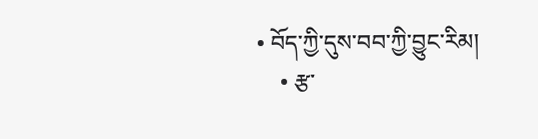• བོད་ཀྱི་དུས་བབ་ཀྱི་བྱུང་རིམ།
    • རྩ་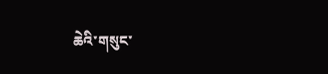ཆེའི་གསུང་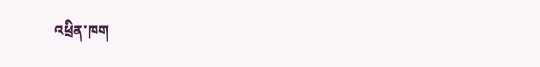འཕྲིན་ཁག